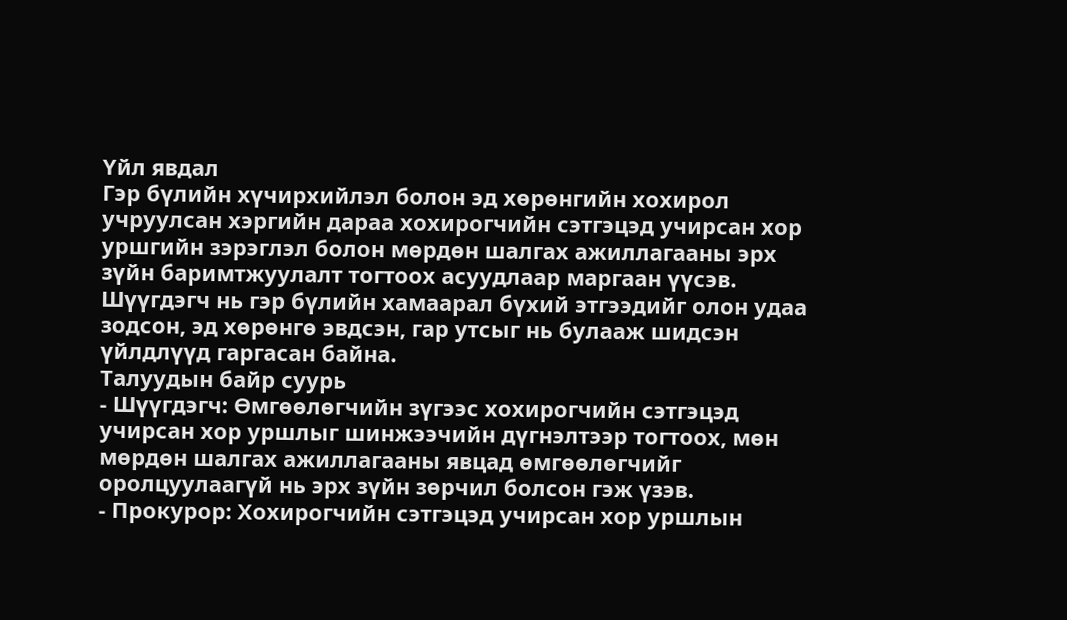Үйл явдал
Гэр бүлийн хүчирхийлэл болон эд хөрөнгийн хохирол учруулсан хэргийн дараа хохирогчийн сэтгэцэд учирсан хор уршгийн зэрэглэл болон мөрдөн шалгах ажиллагааны эрх зүйн баримтжуулалт тогтоох асуудлаар маргаан үүсэв. Шүүгдэгч нь гэр бүлийн хамаарал бүхий этгээдийг олон удаа зодсон, эд хөрөнгө эвдсэн, гар утсыг нь булааж шидсэн үйлдлүүд гаргасан байна.
Талуудын байр суурь
- Шүүгдэгч: Өмгөөлөгчийн зүгээс хохирогчийн сэтгэцэд учирсан хор уршлыг шинжээчийн дүгнэлтээр тогтоох, мөн мөрдөн шалгах ажиллагааны явцад өмгөөлөгчийг оролцуулаагүй нь эрх зүйн зөрчил болсон гэж үзэв.
- Прокурор: Хохирогчийн сэтгэцэд учирсан хор уршлын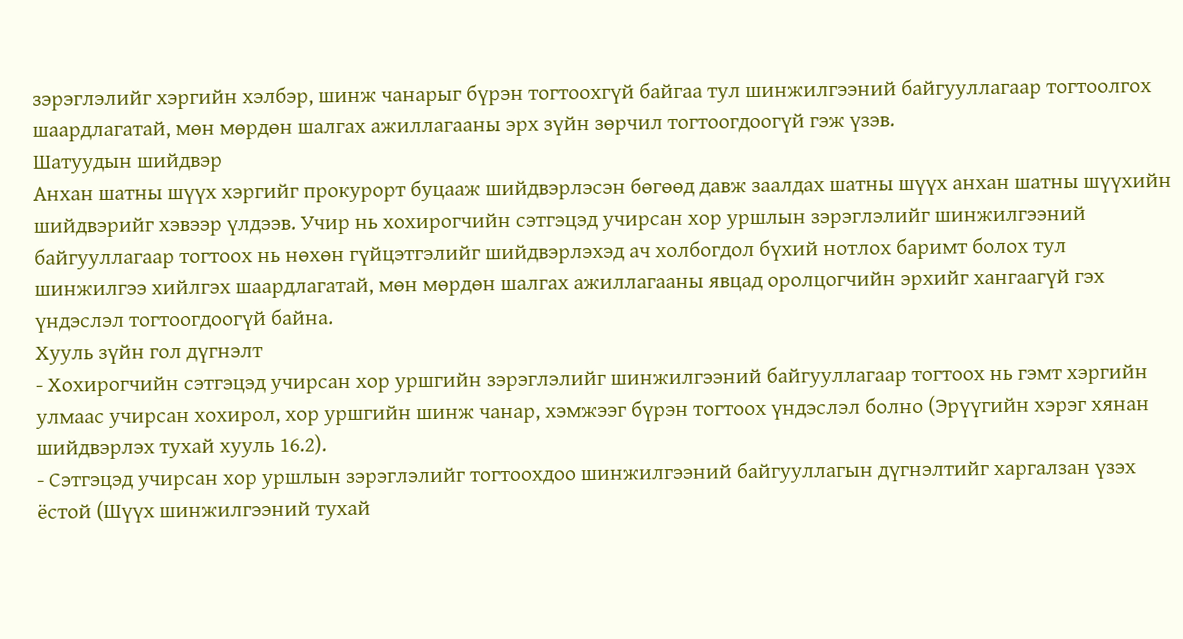зэрэглэлийг хэргийн хэлбэр, шинж чанарыг бүрэн тогтоохгүй байгаа тул шинжилгээний байгууллагаар тогтоолгох шаардлагатай, мөн мөрдөн шалгах ажиллагааны эрх зүйн зөрчил тогтоогдоогүй гэж үзэв.
Шатуудын шийдвэр
Анхан шатны шүүх хэргийг прокурорт буцааж шийдвэрлэсэн бөгөөд давж заалдах шатны шүүх анхан шатны шүүхийн шийдвэрийг хэвээр үлдээв. Учир нь хохирогчийн сэтгэцэд учирсан хор уршлын зэрэглэлийг шинжилгээний байгууллагаар тогтоох нь нөхөн гүйцэтгэлийг шийдвэрлэхэд ач холбогдол бүхий нотлох баримт болох тул шинжилгээ хийлгэх шаардлагатай, мөн мөрдөн шалгах ажиллагааны явцад оролцогчийн эрхийг хангаагүй гэх үндэслэл тогтоогдоогүй байна.
Хууль зүйн гол дүгнэлт
- Хохирогчийн сэтгэцэд учирсан хор уршгийн зэрэглэлийг шинжилгээний байгууллагаар тогтоох нь гэмт хэргийн улмаас учирсан хохирол, хор уршгийн шинж чанар, хэмжээг бүрэн тогтоох үндэслэл болно (Эрүүгийн хэрэг хянан шийдвэрлэх тухай хууль 16.2).
- Сэтгэцэд учирсан хор уршлын зэрэглэлийг тогтоохдоо шинжилгээний байгууллагын дүгнэлтийг харгалзан үзэх ёстой (Шүүх шинжилгээний тухай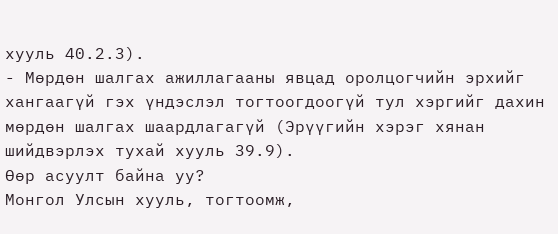хууль 40.2.3).
- Мөрдөн шалгах ажиллагааны явцад оролцогчийн эрхийг хангаагүй гэх үндэслэл тогтоогдоогүй тул хэргийг дахин мөрдөн шалгах шаардлагагүй (Эрүүгийн хэрэг хянан шийдвэрлэх тухай хууль 39.9).
Өөр асуулт байна уу?
Монгол Улсын хууль, тогтоомж,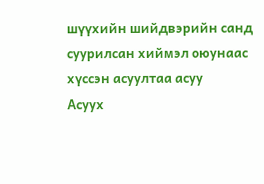шүүхийн шийдвэрийн санд суурилсан хиймэл оюунаас хүссэн асуултаа асуу
Асуух